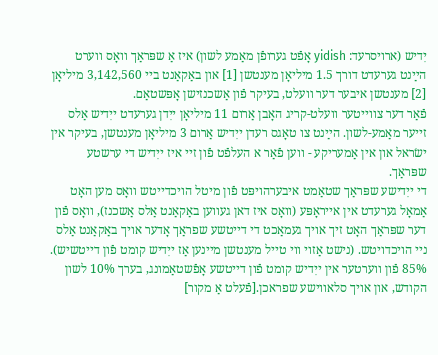יִדיש (ארויסרעד: yidish אָפֿט גערופֿן מאַמע לשון) איז אַ שפּראַך װאָס װערט הײַנט גערעדט דורך 1.5 מיליאָן מענטשן [1] און באַקאַנט ביי 3,142,560 מיליאָן [2] מענטשן איבער דער װעלט, בעיקר פֿון אַשכנזישן אָפּשטאַם.
פֿאַר דער צווייטער וועלט-קריג האָבן אַרום 11 מיליאָן ייִדן גערעדט ייִדיש אַלס זייער מאַמע-לשון. הײַנט צו טאָגס רעדן ייִדיש אַרום 3 מיליאָן מענטשן, בעיקר אין ישׂראל און אין אַמעריקע - ווען פֿאַר א העלפֿט פֿון זיי איז ייִדיש די ערשטע שפּראַך.
די ייִדישע שפּראַך שטאַמט איבערהויפּט פֿון מיטל הויכדייטש װאָס מען האָט אַמאָל גערעדט אין אייראָפּע (וואָס איז דאן געווען באַקאַנט אַלס אַשכנז), וואָס פֿון דער שפּראַך האָט זיך אויך געמאַכט די דייטשע שפראַך אָדער אויך באַקאַנט אַלס ניי הויכדויטש. (נישט אַזוי ווי טייל מענטשן מיינען אַז ייִדיש קומט פֿון דייטשיש). 85% פֿון ווערטער אין ייִדיש קומט פֿון דייטשע אָפֿשטאַמונג, בערך 10% לשון הקודש, און אויך סלאווישע שפראכן.[פֿעלט אַ מקור]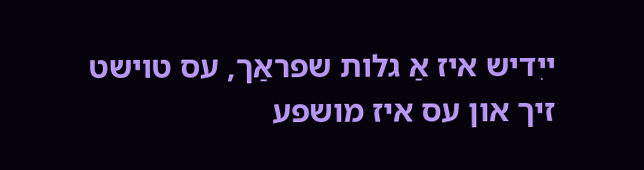ייִדיש איז אַ גלות שפראַך, עס טוישט זיך און עס איז מושפע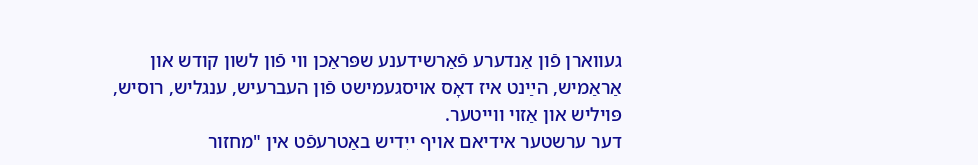געווארן פֿון אַנדערע פֿאַרשידענע שפּראַכן ווי פֿון לשון קודש און אַראַמיש, הײַנט איז דאָס אויסגעמישט פֿון העברעיש, ענגליש, רוסיש, פּויליש און אַזוי ווייטער.
דער ערשטער אידיאם אויף ייִדיש באַטרעפֿט אין "מחזור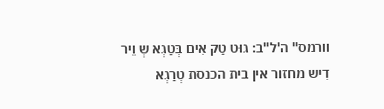וורמס" ה'ל"ב: גוּט טַק אִים בְּטַגְא שְ וֵיר דִיש מחזור אין בית הכנסת טְרַגְא